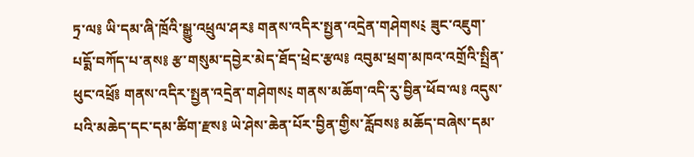ཏྲ་ལ༔ ཡི་དམ་ཞི་ཁྲོའི་སྒྱུ་འཕྲུལ་ཤར༔ གནས་འདིར་སྤྱན་འདྲེན་གཤེགས༴ ཟུང་འཇུག་པདྨོ་བཀོད་པ་ནས༔ རྩ་གསུམ་དབྱེར་མེད་ཐོད་ཕྲེང་རྩལ༔ འབུམ་ཕྲག་མཁའ་འགྲོའི་སྤྲིན་ཕུང་འཕྲོ༔ གནས་འདིར་སྤྱན་འདྲེན་གཤེགས༴ གནས་མཆོག་འདི་རུ་བྱིན་ཕོབ་ལ༔ འདུས་པའི་མཆེད་དང་དམ་ཚིག་རྫས༔ ཡེ་ཤེས་ཆེན་པོར་བྱིན་གྱིས་རློབས༔ མཆོད་བཞེས་དམ་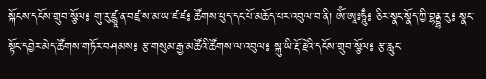སྐོངས་དངོས་གྲུབ་སྩོལ༔ གུ་རུ་ཛྙཱ་ན་བཛྲ་ས་མ་ཡ་ཛ་ཛ༔ ཚོགས་ཕུད་དང་པོ་མཆོད་པར་འབུལ་བ་ནི། ཨོཾ་ཨཱཿཧཱུྃ༔ ཅིར་སྣང་སྣོད་ཀྱི་བྷནྡྷ་རུ༔ སྣང་སྟོང་དབྱེར་མེད་ཚོགས་གཏོར་བཤམས༔ རྩ་གསུམ་རྒྱ་མཚོའི་ཚོགས་ལ་འབུལ༔ སྐུ་ཡི་རྡོ་རྗེའི་དངོས་གྲུབ་སྩོལ༔ རྩ་རླུང་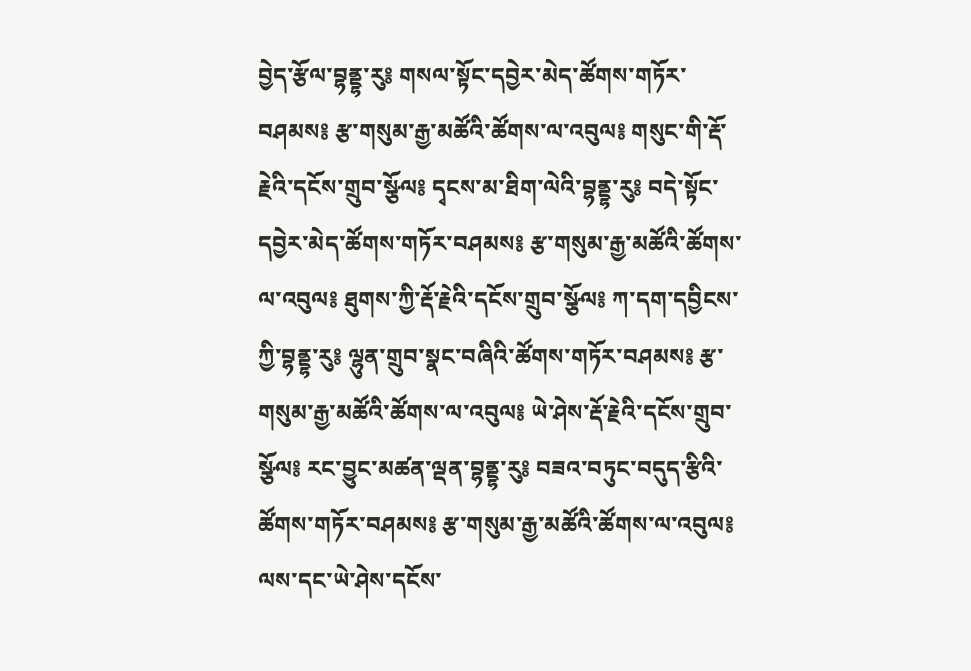བྱེད་རྩོལ་བྷནྡྷ་རུ༔ གསལ་སྟོང་དབྱེར་མེད་ཚོགས་གཏོར་བཤམས༔ རྩ་གསུམ་རྒྱ་མཚོའི་ཚོགས་ལ་འབུལ༔ གསུང་གི་རྡོ་རྗེའི་དངོས་གྲུབ་སྩོལ༔ དྭངས་མ་ཐིག་ལེའི་བྷནྡྷ་རུ༔ བདེ་སྟོང་དབྱེར་མེད་ཚོགས་གཏོར་བཤམས༔ རྩ་གསུམ་རྒྱ་མཚོའི་ཚོགས་ལ་འབུལ༔ ཐུགས་ཀྱི་རྡོ་རྗེའི་དངོས་གྲུབ་སྩོལ༔ ཀ་དག་དབྱིངས་ཀྱི་བྷནྡྷ་རུ༔ ལྷུན་གྲུབ་སྣང་བཞིའི་ཚོགས་གཏོར་བཤམས༔ རྩ་གསུམ་རྒྱ་མཚོའི་ཚོགས་ལ་འབུལ༔ ཡེ་ཤེས་རྡོ་རྗེའི་དངོས་གྲུབ་སྩོལ༔ རང་བྱུང་མཚན་ལྡན་བྷནྡྷ་རུ༔ བཟའ་བཏུང་བདུད་རྩིའི་ཚོགས་གཏོར་བཤམས༔ རྩ་གསུམ་རྒྱ་མཚོའི་ཚོགས་ལ་འབུལ༔ ལས་དང་ཡེ་ཤེས་དངོས་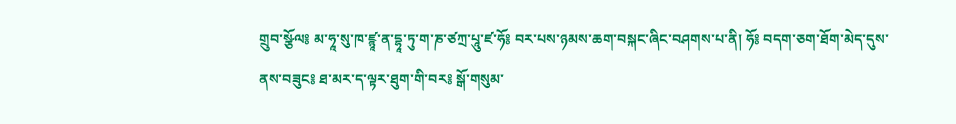གྲུབ་སྩོལ༔ མ་ཧཱ་སུ་ཁ་ཛྙཱ་ན་དྷཱ་ཏུ་ག་ཎ་ཙཀྲ་པཱུ་ཛ་ཧོ༔ བར་པས་ཉམས་ཆག་བསྐང་ཞིང་བཤགས་པ་ནི། ཧོ༔ བདག་ཅག་ཐོག་མེད་དུས་ནས་བཟུང༔ ཐ་མར་ད་ལྟར་ཐུག་གི་བར༔ སྒོ་གསུམ་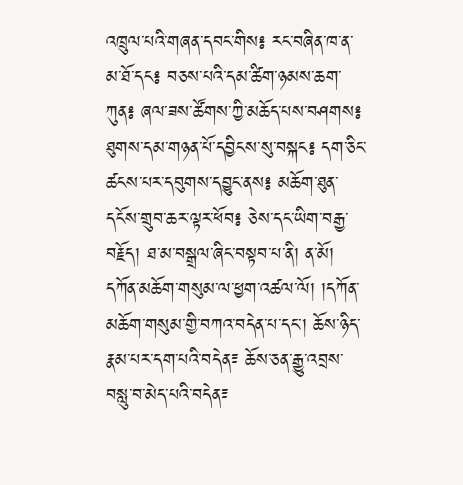འཁྲུལ་པའི་གཞན་དབང་གིས༔ རང་བཞིན་ཁ་ན་མ་ཐོ་དང༔ བཅས་པའི་དམ་ཚིག་ཉམས་ཆག་ཀུན༔ ཞལ་ཟས་ཚོགས་ཀྱི་མཆོད་པས་བཤགས༔ ཐུགས་དམ་གཉན་པོ་དབྱིངས་སུ་བསྐང༔ དག་ཅིང་ཚངས་པར་དབུགས་དབྱུང་ནས༔ མཆོག་ཐུན་དངོས་གྲུབ་ཆར་ལྟར་ཕོབ༔ ཅེས་དང་ཡིག་བརྒྱ་བརྗོད། ཐ་མ་བསྒྲལ་ཞིང་བསྟབ་པ་ནི། ན་མོ། དཀོན་མཆོག་གསུམ་ལ་ཕྱག་འཚལ་ལོ། །དཀོན་མཆོག་གསུམ་གྱི་བཀའ་བདེན་པ་དང་། ཆོས་ཉིད་རྣམ་པར་དག་པའི་བདེན༴ ཆོས་ཅན་རྒྱུ་འབྲས་བསླུ་བ་མེད་པའི་བདེན༴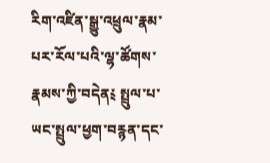རིག་འཛིན་སྒྱུ་འཕྲུལ་རྣམ་པར་རོལ་པའི་ལྷ་ཚོགས་རྣམས་ཀྱི་བདེན༴ སྤྲུལ་པ་ཡང་སྤྲུལ་ཕྱག་བརྙན་དང་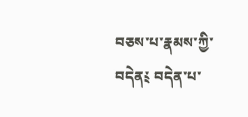བཅས་པ་རྣམས་ཀྱི་བདེན༴ བདེན་པ་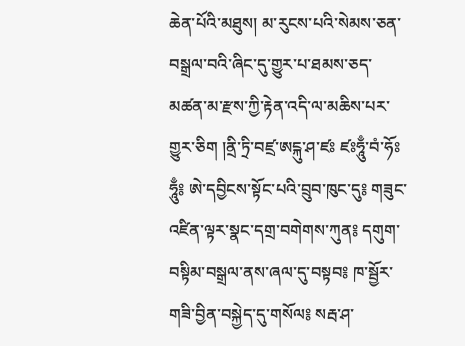ཆེན་པོའི་མཐུས། མ་རུངས་པའི་སེམས་ཅན་བསྒྲལ་བའི་ཞིང་དུ་གྱུར་པ་ཐམས་ཅད་མཚན་མ་རྫས་ཀྱི་རྟེན་འདི་ལ་མཆིས་པར་གྱུར་ཅིག །ནྲི་ཏྲི་བཛྲ་ཨངྐུ་ཤ་ཛཿ ཛཿཧཱུྃ་བཾ་ཧོཿ ཧཱུྃ༔ ཨེ་དབྱིངས་སྟོང་པའི་བྲུབ་ཁུང་དུ༔ གཟུང་འཛིན་ལྟར་སྣང་དགྲ་བགེགས་ཀུན༔ དགུག་བསྟིམ་བསྒྲལ་ནས་ཞལ་དུ་བསྟབ༔ ཁ་སྦྱོར་གཟི་བྱིན་བསྐྱེད་དུ་གསོལ༔ སརྦ་ཤ་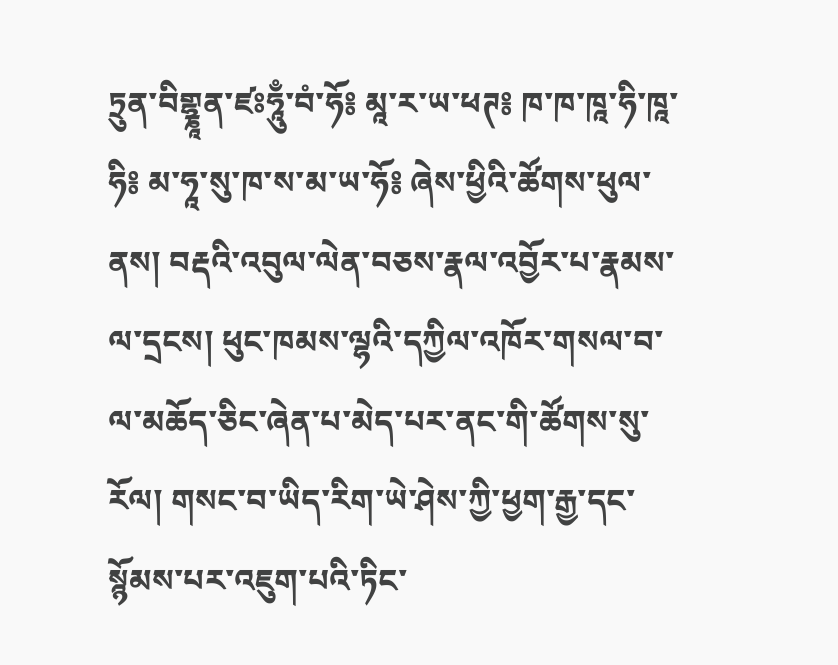ཏྲུན་བིགྷྣཱན་ཛཿཧཱུྃ་བཾ་ཧོ༔ མཱ་ར་ཡ་ཕཊ༔ ཁ་ཁ་ཁཱ་ཧི་ཁཱ་ཧི༔ མ་ཧཱ་སུ་ཁ་ས་མ་ཡ་ཧོ༔ ཞེས་ཕྱིའི་ཚོགས་ཕུལ་ནས། བརྡའི་འབུལ་ལེན་བཅས་རྣལ་འབྱོར་པ་རྣམས་ལ་དྲངས། ཕུང་ཁམས་ལྷའི་དཀྱིལ་འཁོར་གསལ་བ་ལ་མཆོད་ཅིང་ཞེན་པ་མེད་པར་ནང་གི་ཚོགས་སུ་རོལ། གསང་བ་ཡིད་རིག་ཡེ་ཤེས་ཀྱི་ཕྱག་རྒྱ་དང་སྙོམས་པར་འཇུག་པའི་ཏིང་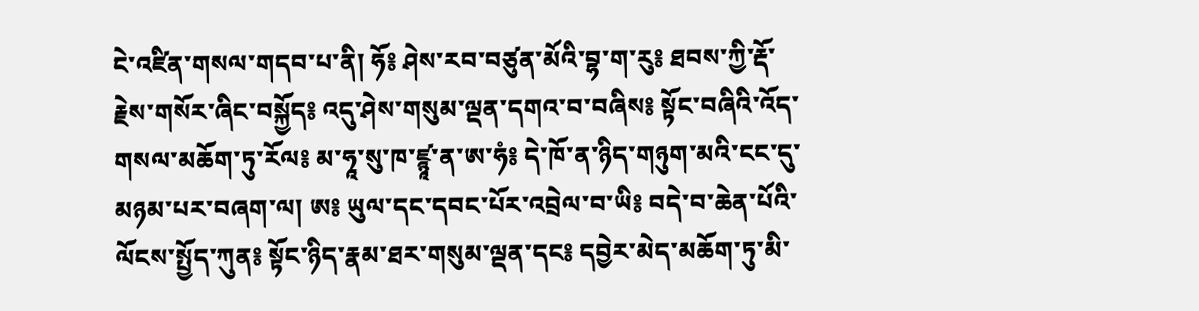ངེ་འཛིན་གསལ་གདབ་པ་ནི། ཧོ༔ ཤེས་རབ་བཙུན་མོའི་བྷ་ག་རུ༔ ཐབས་ཀྱི་རྡོ་རྗེས་གསོར་ཞིང་བསྐྱོད༔ འདུ་ཤེས་གསུམ་ལྡན་དགའ་བ་བཞིས༔ སྟོང་བཞིའི་འོད་གསལ་མཆོག་ཏུ་རོལ༔ མ་ཧཱ་སུ་ཁ་ཛྙཱ་ན་ཨ་ཧཾ༔ དེ་ཁོ་ན་ཉིད་གཉུག་མའི་ངང་དུ་མཉམ་པར་བཞག་ལ། ཨ༔ ཡུལ་དང་དབང་པོར་འབྲེལ་བ་ཡི༔ བདེ་བ་ཆེན་པོའི་ལོངས་སྤྱོད་ཀུན༔ སྟོང་ཉིད་རྣམ་ཐར་གསུམ་ལྡན་དང༔ དབྱེར་མེད་མཆོག་ཏུ་མི་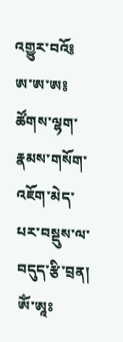འགྱུར་བའོ༔ ཨ་ཨ་ཨ༔ ཚོགས་ལྷག་རྣམས་གསོག་འཇོག་མེད་པར་བསྡུས་ལ་བདུད་རྩི་བྲན། ཨོཾ་ཨཱཿ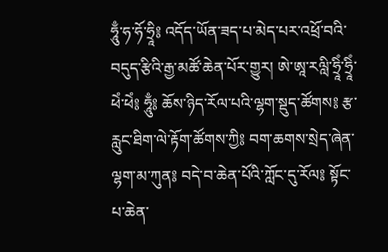ཧཱུྃ་ཧ་ཧོ་ཧྲཱི༔ འདོད་ཡོན་ཟད་པ་མེད་པར་འཕྲོ་བའི་བདུད་རྩིའི་རྒྱ་མཚོ་ཆེན་པོར་གྱུར། ཨེ་ཨཱ་རལླི་ཧྲཱིཾ་ཧྲཱིཾ་ཕེཾ་ཕེཾ༔ ཧཱུྃ༔ ཆོས་ཉིད་རོལ་པའི་ལྷག་སྡུད་ཚོགས༔ རྩ་རླུང་ཐིག་ལེ་རྟོག་ཚོགས་ཀྱི༔ བག་ཆགས་སྲེད་ཞེན་ལྷག་མ་ཀུན༔ བདེ་བ་ཆེན་པོའི་ཀློང་དུ་རོལ༔ སྟོང་པ་ཆེན་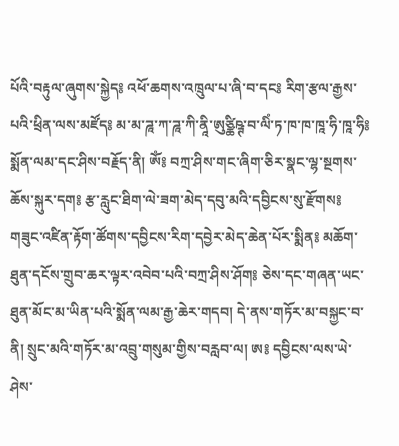པོའི་བརྟུལ་ཞུགས་སྐྱེད༔ འཕོ་ཆགས་འཁྲུལ་པ་ཞི་བ་དང༔ རིག་རྩལ་རྒྱས་པའི་ཕྲིན་ལས་མཛོད༔ མ་མ་ཌཱ་ཀ་ཌཱ་ཀི་ནཱི་ཨུཙྪིཥྚ་བ་ལིཾ་ཏ་ཁ་ཁ་ཁཱ་ཧི་ཁཱ་ཧི༔ སྨོན་ལམ་དང་ཤིས་བརྗོད་ནི། ཨོཾ༔ བཀྲ་ཤིས་གང་ཞིག་ཅིར་སྣང་ལྷ་སྔགས་ཆོས་སྐུར་དག༔ རྩ་རླུང་ཐིག་ལེ་ཟག་མེད་དབུ་མའི་དབྱིངས་སུ་རྫོགས༔ གཟུང་འཛིན་རྟོག་ཚོགས་དབྱིངས་རིག་དབྱེར་མེད་ཆེན་པོར་སྨིན༔ མཆོག་ཐུན་དངོས་གྲུབ་ཆར་ལྟར་འབེབ་པའི་བཀྲ་ཤིས་ཤོག༔ ཅེས་དང་གཞན་ཡང་ཐུན་མོང་མ་ཡིན་པའི་སྨོན་ལམ་རྒྱ་ཆེར་གདབ། དེ་ནས་གཏོར་མ་བསྐྱང་བ་ནི། སྲུང་མའི་གཏོར་མ་འབྲུ་གསུམ་གྱིས་བརླབ་ལ། ཨ༔ དབྱིངས་ལས་ཡེ་ཤེས་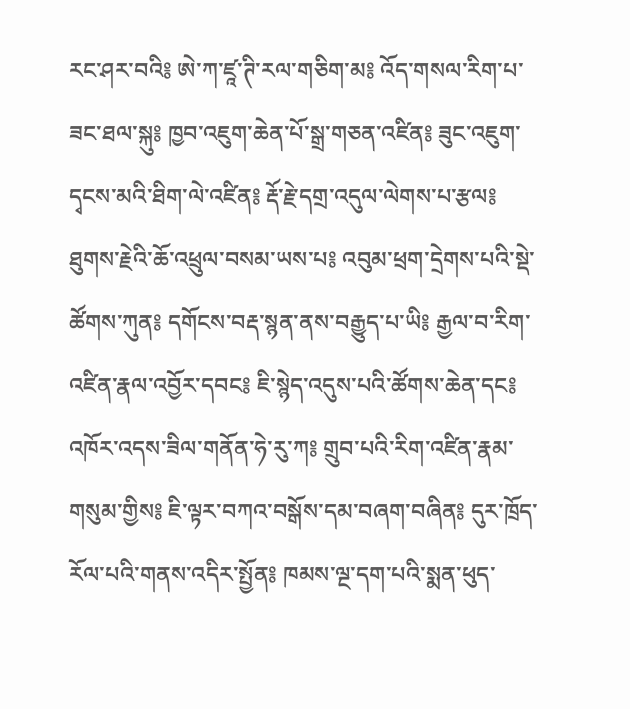རང་ཤར་བའི༔ ཨེ་ཀ་ཛཱ་ཊི་རལ་གཅིག་མ༔ འོད་གསལ་རིག་པ་ཟང་ཐལ་སྐུ༔ ཁྱབ་འཇུག་ཆེན་པོ་སྒྲ་གཅན་འཛིན༔ ཟུང་འཇུག་དྭངས་མའི་ཐིག་ལེ་འཛིན༔ རྡོ་རྗེ་དགྲ་འདུལ་ལེགས་པ་རྩལ༔ ཐུགས་རྗེའི་ཆོ་འཕྲུལ་བསམ་ཡས་པ༔ འབུམ་ཕྲག་དྲེགས་པའི་སྡེ་ཚོགས་ཀུན༔ དགོངས་བརྡ་སྙན་ནས་བརྒྱུད་པ་ཡི༔ རྒྱལ་བ་རིག་འཛིན་རྣལ་འབྱོར་དབང༔ ཇི་སྙེད་འདུས་པའི་ཚོགས་ཆེན་དང༔ འཁོར་འདས་ཟིལ་གནོན་ཧེ་རུ་ཀ༔ གྲུབ་པའི་རིག་འཛིན་རྣམ་གསུམ་གྱིས༔ ཇི་ལྟར་བཀའ་བསྒོས་དམ་བཞག་བཞིན༔ དུར་ཁྲོད་རོལ་པའི་གནས་འདིར་སྤྱོན༔ ཁམས་ལྔ་དག་པའི་སྨན་ཕུད་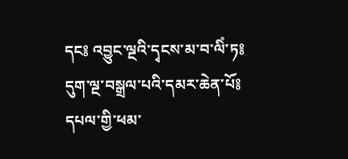དང༔ འབྱུང་ལྔའི་དྭངས་མ་བ་ལིཾ་ཏ༔ དུག་ལྔ་བསྒྲལ་པའི་དམར་ཆེན་པོ༔ དཔལ་གྱི་ཕམ་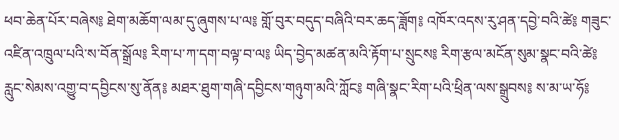ཕབ་ཆེན་པོར་བཞེས༔ ཐེག་མཆོག་ལམ་དུ་ཞུགས་པ་ལ༔ གློ་བུར་བདུད་བཞིའི་བར་ཆད་ཟློག༔ འཁོར་འདས་རུ་ཤན་དབྱེ་བའི་ཚེ༔ གཟུང་འཛིན་འཁྲུལ་པའི་ས་བོན་སྒྲོལ༔ རིག་པ་ཀ་དག་བལྟ་བ་ལ༔ ཡིད་བྱེད་མཚན་མའི་རྟོག་པ་སྲུངས༔ རིག་རྩལ་མངོན་སུམ་སྣང་བའི་ཚེ༔ རླུང་སེམས་འགྱུ་བ་དབྱིངས་སུ་ནོན༔ མཐར་ཐུག་གཞི་དབྱིངས་གཉུག་མའི་ཀློང༔ གཞི་སྣང་རིག་པའི་ཕྲིན་ལས་སྒྲུབས༔ ས་མ་ཡ་ཧོ༔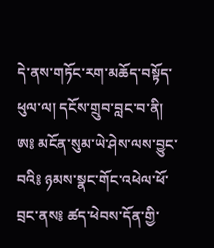དེ་ནས་གཏོང་རག་མཆོད་བསྟོད་ཕུལ་ལ། དངོས་གྲུབ་བླང་བ་ནི། ཨ༔ མངོན་སུམ་ཡེ་ཤེས་ལས་བྱུང་བའི༔ ཉམས་སྣང་གོང་འཕེལ་ཕོ་བྲང་ནས༔ ཚད་ཕེབས་དོན་གྱི་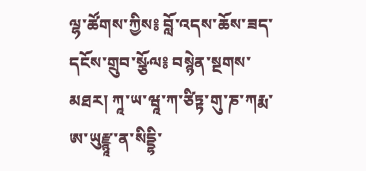ལྷ་ཚོགས་ཀྱིས༔ བློ་འདས་ཆོས་ཟད་དངོས་གྲུབ་སྩོལ༔ བསྙེན་སྔགས་མཐར། ཀཱ་ཡ་ཝཱ་ཀ་ཙིཏྟ་གུ་ཎ་ཀརྨ་ཨ་ཡུརྫྙཱ་ན་སིདྡྷི་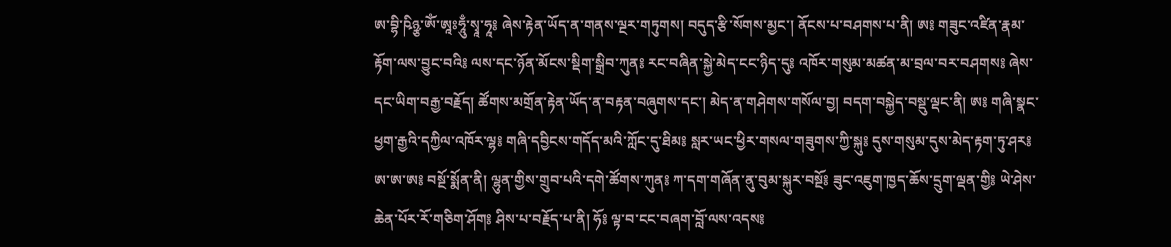ཨ་བྷི་ཥིཉྩ་ཨོཾ་ཨཱཿཧཱུྃ་སྭཱ་ཧཱ༔ ཞེས་རྟེན་ཡོད་ན་གནས་ལྔར་གཏུགས། བདུད་རྩི་སོགས་མྱང་། ནོངས་པ་བཤགས་པ་ནི། ཨ༔ གཟུང་འཛིན་རྣམ་རྟོག་ལས་བྱུང་བའི༔ ལས་དང་ཉོན་མོངས་སྡིག་སྒྲིབ་ཀུན༔ རང་བཞིན་སྐྱེ་མེད་ངང་ཉིད་དུ༔ འཁོར་གསུམ་མཚན་མ་བྲལ་བར་བཤགས༔ ཞེས་དང་ཡིག་བརྒྱ་བརྗོད། ཚོགས་མགྲོན་རྟེན་ཡོད་ན་བརྟན་བཞུགས་དང་། མེད་ན་གཤེགས་གསོལ་བྱ། བདག་བསྐྱེད་བསྡུ་ལྡང་ནི། ཨ༔ གཞི་སྣང་ཕྱག་རྒྱའི་དཀྱིལ་འཁོར་ལྷ༔ གཞི་དབྱིངས་གདོད་མའི་ཀློང་དུ་ཐིམ༔ སླར་ཡང་ཕྱིར་གསལ་གཟུགས་ཀྱི་སྐུ༔ དུས་གསུམ་དུས་མེད་རྟག་ཏུ་ཤར༔ ཨ་ཨ་ཨ༔ བསྔོ་སྨོན་ནི། ལྷུན་གྱིས་གྲུབ་པའི་དགེ་ཚོགས་ཀུན༔ ཀ་དག་གཞོན་ནུ་བུམ་སྐུར་བསྔོ༔ ཟུང་འཇུག་ཁྱད་ཆོས་དྲུག་ལྡན་གྱི༔ ཡེ་ཤེས་ཆེན་པོར་རོ་གཅིག་ཤོག༔ ཤིས་པ་བརྗོད་པ་ནི། ཧོ༔ ལྟ་བ་ངང་བཞག་བློ་ལས་འདས༔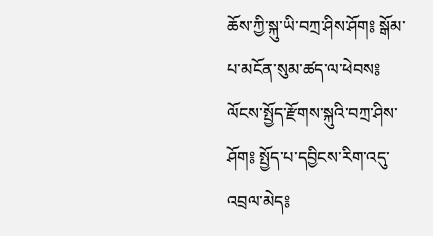ཆོས་ཀྱི་སྐུ་ཡི་བཀྲ་ཤིས་ཤོག༔ སྒོམ་པ་མངོན་སུམ་ཚད་ལ་ཕེབས༔ ལོངས་སྤྱོད་རྫོགས་སྐུའི་བཀྲ་ཤིས་ཤོག༔ སྤྱོད་པ་དབྱིངས་རིག་འདུ་འབྲལ་མེད༔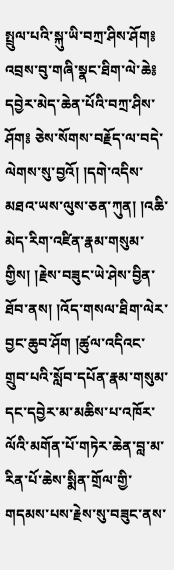སྤྲུལ་པའི་སྐུ་ཡི་བཀྲ་ཤིས་ཤོག༔ འབྲས་བུ་གཞི་སྣང་ཐིག་ལེ་ཆེ༔ དབྱེར་མེད་ཆེན་པོའི་བཀྲ་ཤིས་ཤོག༔ ཅེས་སོགས་བརྗོད་ལ་བདེ་ལེགས་སུ་བྱའོ། །དགེ་འདིས་མཐའ་ཡས་ལུས་ཅན་ཀུན། །འཆི་མེད་རིག་འཛིན་རྣམ་གསུམ་གྱིས། །རྗེས་བཟུང་ཡེ་ཤེས་བྱིན་ཐོབ་ནས། །འོད་གསལ་ཐིག་ལེར་བྱང་ཆུབ་ཤོག །ཚུལ་འདིའང་གྲུབ་པའི་སློབ་དཔོན་རྣམ་གསུམ་དང་དབྱེར་མ་མཆིས་པ་འཁོར་ལོའི་མགོན་པོ་གཏེར་ཆེན་བླ་མ་རིན་པོ་ཆེས་སྨིན་གྲོལ་གྱི་གདམས་པས་རྗེས་སུ་བཟུང་ནས་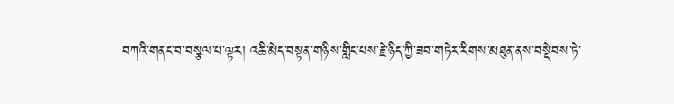བཀའི་གནང་བ་བསྩལ་པ་ལྟར། འཆི་མེད་བསྟན་གཉིས་གླིང་པས་རྗེ་ཉིད་ཀྱི་ཟབ་གཏེར་རིགས་མཐུན་ནས་བསྡེབས་ཏེ་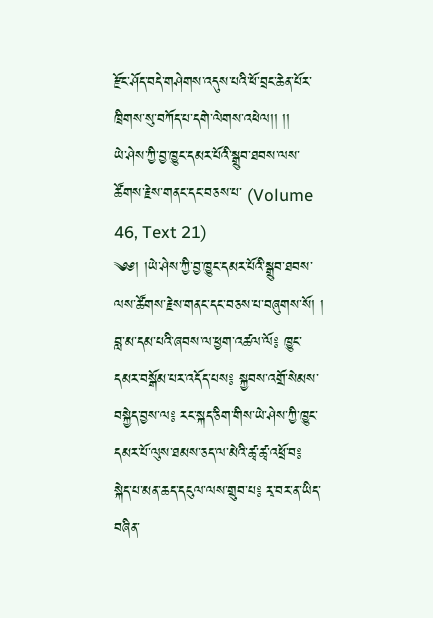རྫོང་ཤོད་བདེ་གཤེགས་འདུས་པའི་ཕོ་བྲང་ཆེན་པོར་ཁྲིགས་སུ་བཀོད་པ་དགེ་ལེགས་འཕེལ།། །།
ཡེ་ཤེས་ཀྱི་བྱ་ཁྱུང་དམར་པོའི་སྒྲུབ་ཐབས་ལས་ཚོགས་རྗེས་གནང་དང་བཅས་པ་ (Volume 46, Text 21)
༄༅། །ཡེ་ཤེས་ཀྱི་བྱ་ཁྱུང་དམར་པོའི་སྒྲུབ་ཐབས་ལས་ཚོགས་རྗེས་གནང་དང་བཅས་པ་བཞུགས་སོ། ། བླ་མ་དམ་པའི་ཞབས་ལ་ཕྱག་འཚལ་ལོ༔ ཁྱུང་དམར་བསྒོམ་པར་འདོད་པས༔ སྐྱབས་འགྲོ་སེམས་བསྐྱེད་བྱས་ལ༔ རང་སྐད་ཅིག་གིས་ཡེ་ཤེས་ཀྱི་ཁྱུང་དམར་པོ་ལུས་ཐམས་ཅད་ལ་མེའི་ཚྭ་ཚྭ་འཕྲོ་བ༔ སྐེད་པ་མན་ཆད་དངུལ་ལས་གྲུབ་པ༔ རྭ་བར་ན་ཡིད་བཞིན་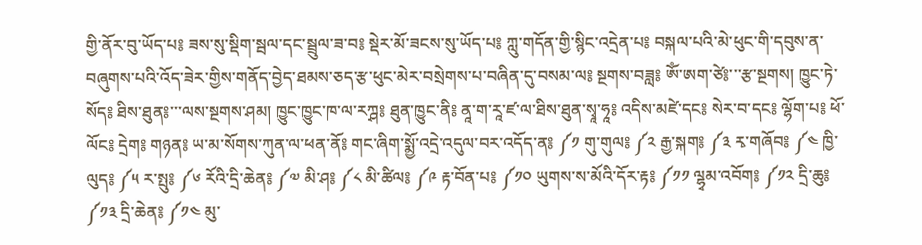གྱི་ནོར་བུ་ཡོད་པ༔ ཟས་སུ་སྡིག་སྦལ་དང་སྦྲུལ་ཟ་བ༔ སྡེར་མོ་ཟངས་སུ་ཡོད་པ༔ ཀླུ་གདོན་གྱི་སྙིང་འདྲེན་པ༔ བསྐལ་པའི་མེ་ཕུང་གི་དབུས་ན་བཞུགས་པའི་འོད་ཟེར་གྱིས་གནོད་བྱེད་ཐམས་ཅད་རྩ་ཕུང་མེར་བསྲེགས་པ་བཞིན་དུ་བསམ་ལ༔ སྔགས་བཟླ༔ ཨོཾ་ཨག་ཙེ༔་་་རྩ་སྔགས། ཁྱུང་ཏེ་སོད༔ ཐིས་ཐུན༔་་་ལས་སྔགས་ཤམ། ཁྱུང་ཁྱུང་ཁ་ལ་རཀྴ༔ ཐུན་ཁྱུང་ནི༔ ནཱ་ག་རཱ་ཛ་ལ་ཐིས་ཐུན་སྭཱ་ཧཱ༔ འདིས་མཛེ་དང༔ སེར་བ་དང༔ ལྷོག་པ༔ ཕོ་ལོང༔ དྲེག༔ གཉན༔ ཡ་མ་སོགས་ཀུན་ལ་ཕན་ནོ༔ གང་ཞིག་སྨྱོ་འདྲེ་འདུལ་བར་འདོད་ན༔ ༼༡ གུ་གུལ༔ ༼༢ རྒྱ་སྐག༔ ༼༣ རྭ་གཞོབ༔ ༼༤ ཁྱི་ལུད༔ ༼༥ ར་སྤུ༔ ༼༦ རོའི་དྲི་ཆེན༔ ༼༧ མི་ཤ༔ ༼༨ མི་ཚིལ༔ ༼༩ རྟ་བོན་པ༔ ༼༡༠ ཡུགས་ས་མོའི་དོར་རྟ༔ ༼༡༡ ལྷྭམ་འབོག༔ ༼༡༢ དྲི་ཆུ༔ ༼༡༣ དྲི་ཆེན༔ ༼༡༤ མུ་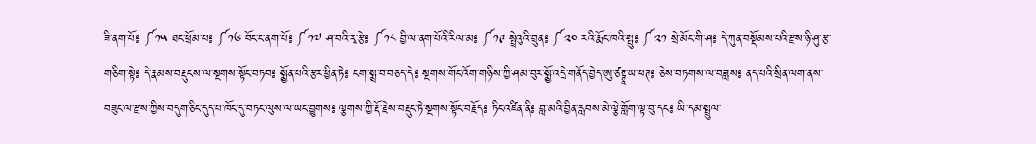ཟི་ནག་པོ༔ ༼༡༥ ཐང་ཕྲོམ་པ༔ ༼༡༦ བོང་ང་ནག་པོ༔ ༼༡༧ ཤ་བའི་རྭ་རྩེ༔ ༼༡༨ བྱི་ལ་ནག་པོའི་རིལ་མ༔ ༼༡༩ སྤྲེའུའི་བྲུན༔ ༼༢༠ རའི་རྨོང་ཁའི་སྤུ༔ ༼༢༡ སྲེ་མོང་གི་ཤ༔ དེ་ཀུན་བསྡོམས་པའི་རྫས་ཉི་ཤུ་རྩ་གཅིག་སྟེ༔ དེ་རྣམས་བརྡུངས་ལ་སྔགས་སྟོང་བཏབ༔ སྨྱོན་པའི་རྩར་ཕྱིན་ཏེ༔ ངག་སྨྲ་བ་བཅད་དེ༔ སྔགས་གོང་འོག་གཉིས་ཀྱི་ཤམ་བུར་སྨྱོ་འདྲེ་གནོད་བྱེད་ཨུ་ཙཊྚཱ་ཡ་ཕཊ༔ ཅེས་བཏགས་ལ་བཟླས༔ ནད་པའི་སྲིན་ལག་ནས་བཟུང་ལ་རྫས་ཀྱིས་བདུག་ཅིང་དུད་པ་ཁོང་དུ་བཏང་ལུས་ལ་ཡང་བྱུགས༔ ལྕགས་ཀྱི་རྡོ་རྗེས་བརྡུང་ཏེ་སྔགས་སྟོང་བརྗོད༔ ཏིང་འཛིན་ནི༔ བླ་མའི་བྱིན་རླབས་མེ་ལྕེ་གློག་ལྟ་བུ་དང༔ ཡི་དམ་སྤྲུལ་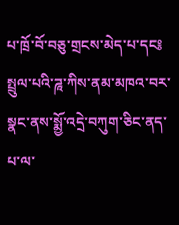པ་ཁྲོ་བོ་བཅུ་གྲངས་མེད་པ་དང༔ སྤྲུལ་པའི་ཌཱ་ཀིས་ནམ་མཁའ་བར་སྣང་ནས་སྨྱོ་འདྲེ་བཀུག་ཅིང་ནད་པ་ལ་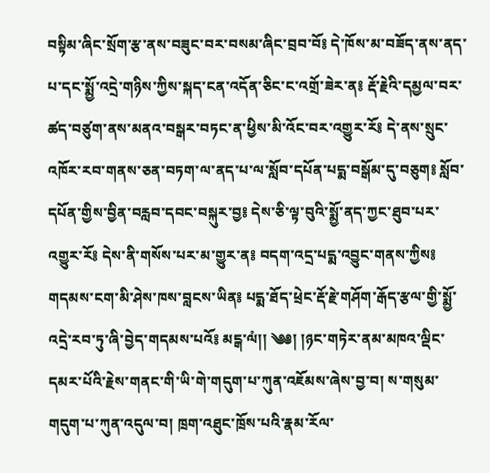བསྟིམ་ཞིང་སྲོག་རྩ་ནས་བཟུང་བར་བསམ་ཞིང་བྲབ་བོ༔ དེ་ཁོས་མ་བཟོད་ནས་ནད་པ་དང་སྨྱོ་འདྲེ་གཉིས་ཀྱིས་སྐད་ངན་འདོན་ཅིང་ང་འགྲོ་ཟེར་ན༔ རྡོ་རྗེའི་དམྱལ་བར་ཚད་བཙུག་ནས་མནའ་བསྒར་བཏང་ན་ཕྱིས་མི་འོང་བར་འགྱུར་རོ༔ དེ་ནས་སྲུང་འཁོར་རབ་གནས་ཅན་བཏག་ལ་ནད་པ་ལ་སློབ་དཔོན་པདྨ་བསྒོམ་དུ་བཅུག༔ སློབ་དཔོན་གྱིས་བྱིན་བརླབ་དབང་བསྐུར་བྱ༔ དེས་ཅི་ལྟ་བུའི་སྨྱོ་ནད་ཀྱང་ཐུབ་པར་འགྱུར་རོ༔ དེས་ནི་གསོས་པར་མ་གྱུར་ན༔ བདག་འདྲ་པདྨ་འབྱུང་གནས་ཀྱིས༔ གདམས་ངག་མི་ཤེས་ཁས་བླངས་ཡིན༔ པདྨ་ཐོད་ཕྲེང་རྡོ་རྗེ་གཤོག་རྒོད་རྩལ་གྱི་སྨྱོ་འདྲེ་རབ་ཏུ་ཞི་བྱེད་གདམས་པའོ༔ མངྒ་ལཾ།། ༄༅། །ཉང་གཏེར་ནམ་མཁའ་ལྡིང་དམར་པོའི་རྗེས་གནང་གི་ཡི་གེ་གདུག་པ་ཀུན་འཇོམས་ཞེས་བྱ་བ། ས་གསུམ་གདུག་པ་ཀུན་འདུལ་བ། ཁྲག་འཐུང་ཁྲོས་པའི་རྣམ་རོལ་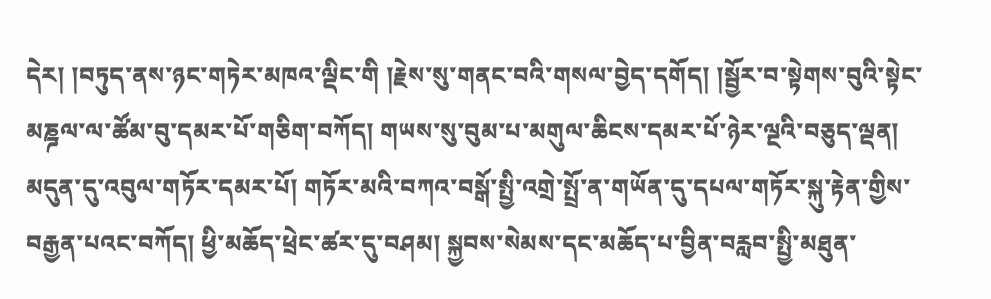དེར། །བཏུད་ནས་ཉང་གཏེར་མཁའ་ལྡིང་གི །རྗེས་སུ་གནང་བའི་གསལ་བྱེད་དགོད། །སྦྱོར་བ་སྟེགས་བུའི་སྟེང་མཎྜལ་ལ་ཚོམ་བུ་དམར་པོ་གཅིག་བཀོད། གཡས་སུ་བུམ་པ་མགུལ་ཆིངས་དམར་པོ་ཉེར་ལྔའི་བཅུད་ལྡན། མདུན་དུ་འབུལ་གཏོར་དམར་པོ། གཏོར་མའི་བཀའ་བསྒོ་སྤྱི་འགྲེ་སྤྲོ་ན་གཡོན་དུ་དཔལ་གཏོར་སྐུ་རྟེན་གྱིས་བརྒྱན་པའང་བཀོད། ཕྱི་མཆོད་ཕྲེང་ཚར་དུ་བཤམ། སྐྱབས་སེམས་དང་མཆོད་པ་བྱིན་བརླབ་སྤྱི་མཐུན་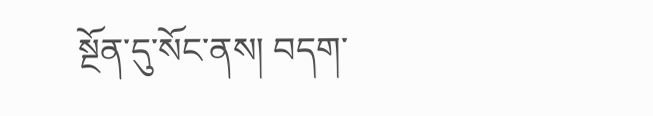སྔོན་དུ་སོང་ནས། བདག་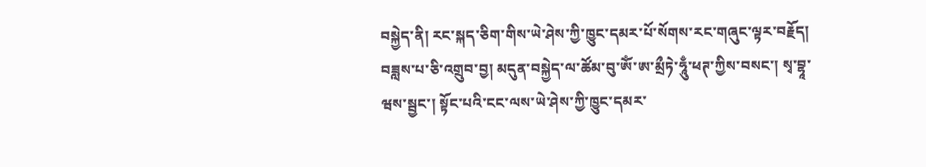བསྐྱེད་ནི། རང་སྐད་ཅིག་གིས་ཡེ་ཤེས་ཀྱི་ཁྱུང་དམར་པོ་སོགས་རང་གཞུང་ལྟར་བརྗོད། བཟླས་པ་ཅི་འགྲུབ་བྱ། མདུན་བསྐྱེད་ལ་ཚོམ་བུ་ཨོཾ་ཨ་མྲྀཏེ་ཧཱུྃ་ཕཊ་ཀྱིས་བསང་། སྭ་བྷཱ་ཝས་སྦྱང་། སྟོང་པའི་ངང་ལས་ཡེ་ཤེས་ཀྱི་ཁྱུང་དམར་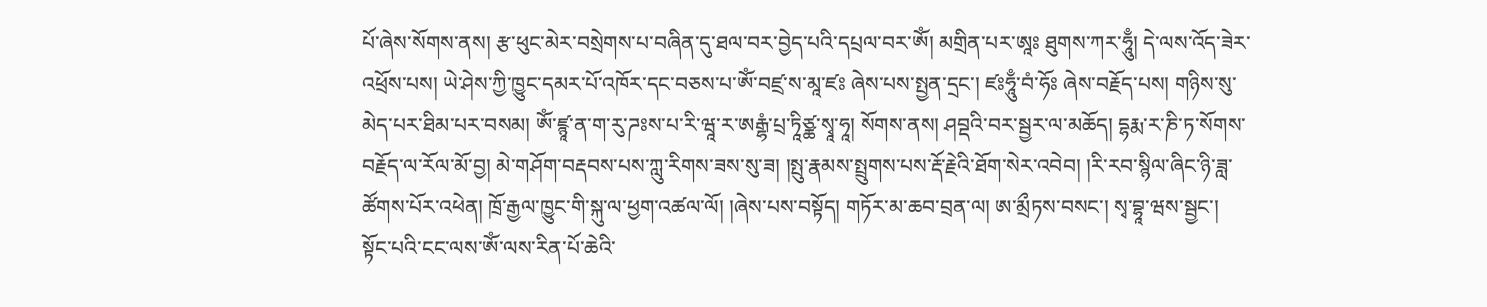པོ་ཞེས་སོགས་ནས། རྩ་ཕུང་མེར་བསྲེགས་པ་བཞིན་དུ་ཐལ་བར་བྱེད་པའི་དཔྲལ་བར་ཨོཾ། མགྲིན་པར་ཨཱཿ ཐུགས་ཀར་ཧཱུྃ། དེ་ལས་འོད་ཟེར་འཕྲོས་པས། ཡེ་ཤེས་ཀྱི་ཁྱུང་དམར་པོ་འཁོར་དང་བཅས་པ་ཨོཾ་བཛྲ་ས་མཱ་ཛཿ ཞེས་པས་སྤྱན་དྲང་། ཛཿཧཱུྃ་བཾ་ཧོཿ ཞེས་བརྗོད་པས། གཉིས་སུ་མེད་པར་ཐིམ་པར་བསམ། ཨོཾ་ཛྙཱ་ན་ག་རུ་ཌཿས་པ་རི་ཝཱ་ར་ཨརྒྷཾ་པྲ་ཏཱིཙྪ་སྭཱ་ཧཱ། སོགས་ནས། ཤབྡའི་བར་སྦྱར་ལ་མཆོད། དྷརྨ་ར་ཎི་ཏ་སོགས་བརྗོད་ལ་རོལ་མོ་བྱ། མེ་གཤོག་བརྡབས་པས་ཀླུ་རིགས་ཟས་སུ་ཟ། །སྤུ་རྣམས་སྤྲུགས་པས་རྡོ་རྗེའི་ཐོག་སེར་འབེབ། །རི་རབ་སྙིལ་ཞིང་ཉི་ཟླ་ཚོགས་པོར་འཕེན། ཁྲོ་རྒྱལ་ཁྱུང་གི་སྐུ་ལ་ཕྱག་འཚལ་ལོ། །ཞེས་པས་བསྟོད། གཏོར་མ་ཆབ་བྲན་ལ། ཨ་མྲྀཏས་བསང་། སྭ་བྷཱ་ཝས་སྦྱང་། སྟོང་པའི་ངང་ལས་ཨོཾ་ལས་རིན་པོ་ཆེའི་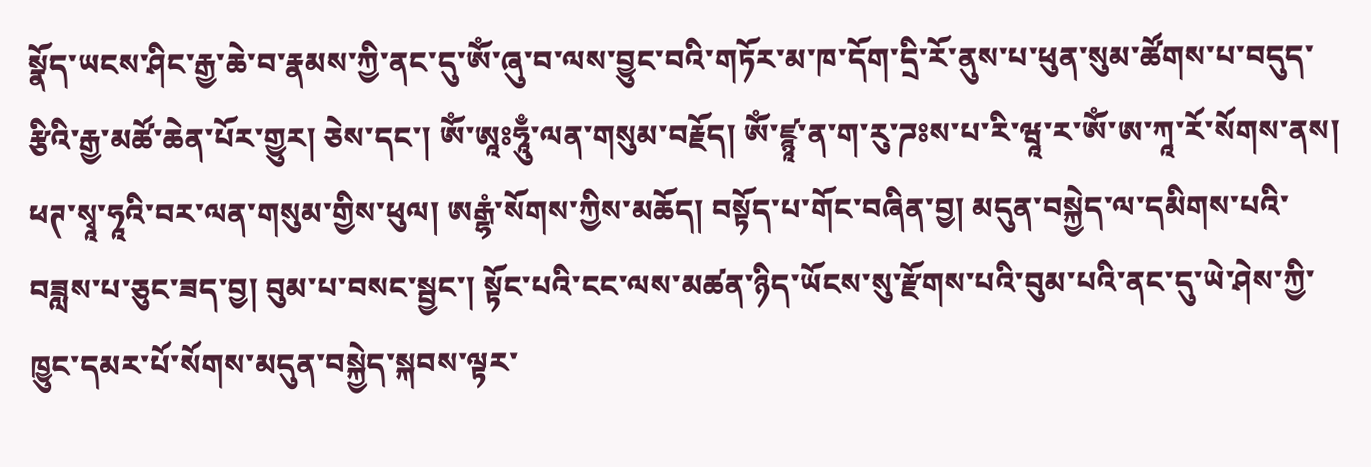སྣོད་ཡངས་ཤིང་རྒྱ་ཆེ་བ་རྣམས་ཀྱི་ནང་དུ་ཨོཾ་ཞུ་བ་ལས་བྱུང་བའི་གཏོར་མ་ཁ་དོག་དྲི་རོ་ནུས་པ་ཕུན་སུམ་ཚོགས་པ་བདུད་རྩིའི་རྒྱ་མཚོ་ཆེན་པོར་གྱུར། ཅེས་དང་། ཨོཾ་ཨཱཿཧཱུྃ་ལན་གསུམ་བརྗོད། ཨོཾ་ཛྙཱ་ན་ག་རུ་ཌཿས་པ་རི་ཝཱ་ར་ཨོཾ་ཨ་ཀཱ་རོ་སོགས་ནས། ཕཊ་སྭཱ་ཧཱའི་བར་ལན་གསུམ་གྱིས་ཕུལ། ཨརྒྷཾ་སོགས་ཀྱིས་མཆོད། བསྟོད་པ་གོང་བཞིན་བྱ། མདུན་བསྐྱེད་ལ་དམིགས་པའི་བཟླས་པ་ཅུང་ཟད་བྱ། བུམ་པ་བསང་སྦྱང་། སྟོང་པའི་ངང་ལས་མཚན་ཉིད་ཡོངས་སུ་རྫོགས་པའི་བུམ་པའི་ནང་དུ་ཡེ་ཤེས་ཀྱི་ཁྱུང་དམར་པོ་སོགས་མདུན་བསྐྱེད་སྐབས་ལྟར་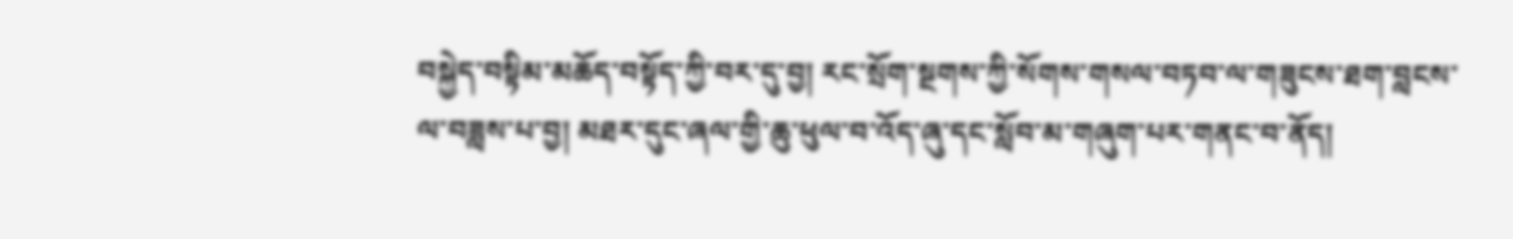བསྐྱེད་བསྟིམ་མཆོད་བསྟོད་ཀྱི་བར་དུ་བྱ། རང་སྲོག་སྔགས་ཀྱི་སོགས་གསལ་བཏབ་ལ་གཟུངས་ཐག་བླངས་ལ་བཟླས་པ་བྱ། མཐར་དུང་ཞལ་གྱི་ཆུ་ཕུལ་བ་འོད་ཞུ་དང་སློབ་མ་གཞུག་པར་གནང་བ་ནོད།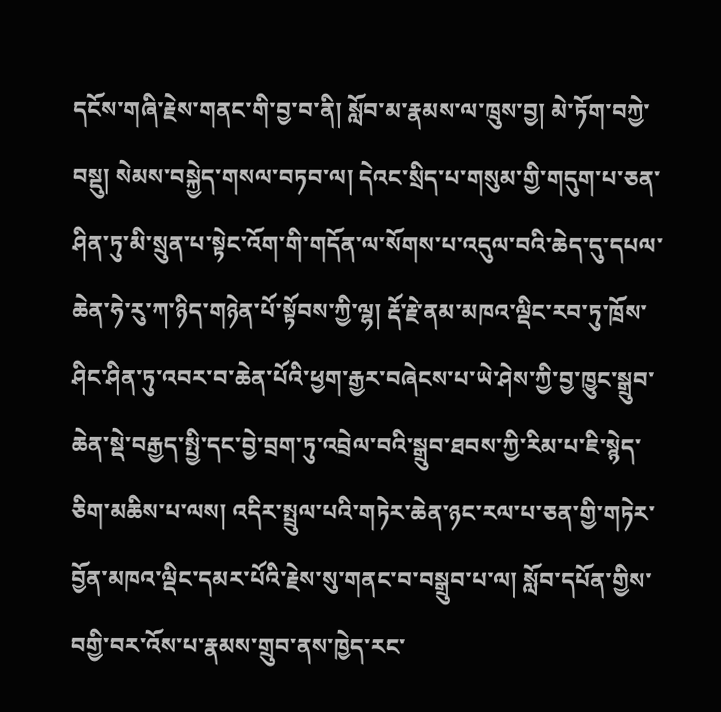དངོས་གཞི་རྗེས་གནང་གི་བྱ་བ་ནི། སློབ་མ་རྣམས་ལ་ཁྲུས་བྱ། མེ་ཏོག་བཀྱེ་བསྡུ། སེམས་བསྐྱེད་གསལ་བཏབ་ལ། དེའང་སྲིད་པ་གསུམ་གྱི་གདུག་པ་ཅན་ཤིན་ཏུ་མི་སྲུན་པ་སྟེང་འོག་གི་གདོན་ལ་སོགས་པ་འདུལ་བའི་ཆེད་དུ་དཔལ་ཆེན་ཧེ་རུ་ཀ་ཉིད་གཉེན་པོ་སྟོབས་ཀྱི་ལྷ། རྡོ་རྗེ་ནམ་མཁའ་ལྡིང་རབ་ཏུ་ཁྲོས་ཤིང་ཤིན་ཏུ་འབར་བ་ཆེན་པོའི་ཕྱག་རྒྱར་བཞེངས་པ་ཡེ་ཤེས་ཀྱི་བྱ་ཁྱུང་སྒྲུབ་ཆེན་སྡེ་བརྒྱད་སྤྱི་དང་བྱེ་བྲག་ཏུ་འབྲེལ་བའི་སྒྲུབ་ཐབས་ཀྱི་རིམ་པ་ཇི་སྙེད་ཅིག་མཆིས་པ་ལས། འདིར་སྤྲུལ་པའི་གཏེར་ཆེན་ཉང་རལ་པ་ཅན་གྱི་གཏེར་བྱོན་མཁའ་ལྡིང་དམར་པོའི་རྗེས་སུ་གནང་བ་བསྒྲུབ་པ་ལ། སློབ་དཔོན་གྱིས་བགྱི་བར་འོས་པ་རྣམས་གྲུབ་ནས་ཁྱེད་རང་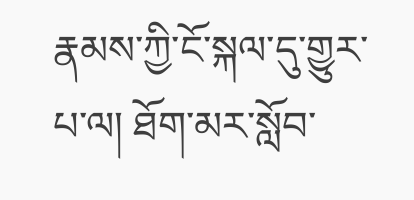རྣམས་ཀྱི་ངོ་སྐལ་དུ་གྱུར་པ་ལ། ཐོག་མར་སློབ་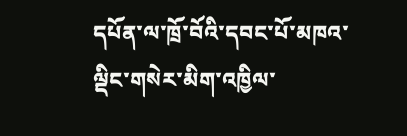དཔོན་ལ་ཁྲོ་བོའི་དབང་པོ་མཁའ་ལྡིང་གསེར་མིག་འཁྱིལ་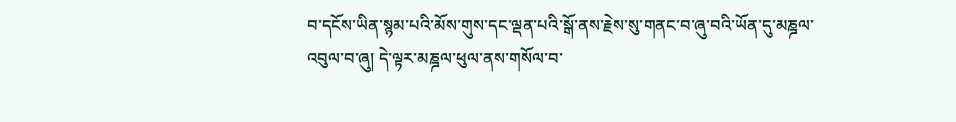བ་དངོས་ཡིན་སྙམ་པའི་མོས་གུས་དང་ལྡན་པའི་སྒོ་ནས་རྗེས་སུ་གནང་བ་ཞུ་བའི་ཡོན་དུ་མཎྜལ་འབུལ་བ་ཞུ། དེ་ལྟར་མཎྜལ་ཕུལ་ནས་གསོལ་བ་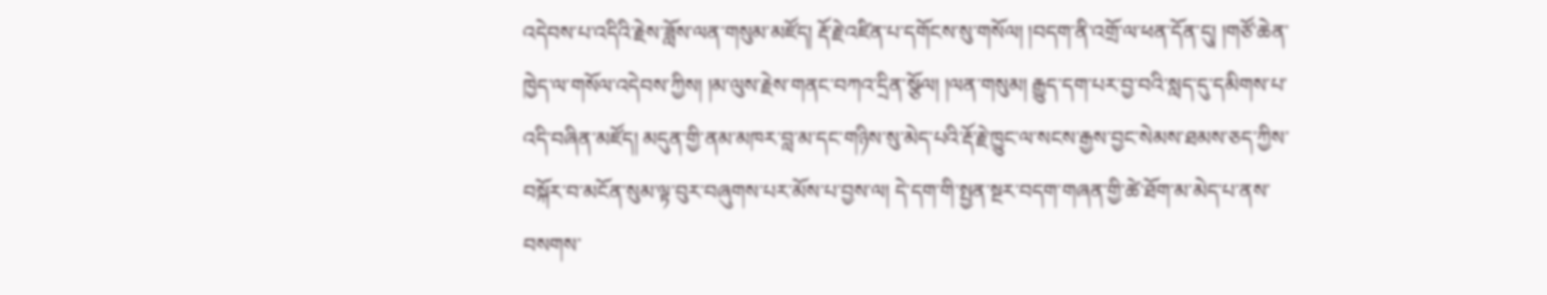འདེབས་པ་འདིའི་རྗེས་ཟློས་ལན་གསུམ་མཛོད། རྡོ་རྗེ་འཛིན་པ་དགོངས་སུ་གསོལ། །བདག་ནི་འགྲོ་ལ་ཕན་དོན་དུ། །གཙོ་ཆེན་ཁྱེད་ལ་གསོལ་འདེབས་ཀྱིས། །མ་ལུས་རྗེས་གནང་བཀའ་དྲིན་སྩོལ། །ལན་གསུམ། རྒྱུད་དག་པར་བྱ་བའི་སླད་དུ་དམིགས་པ་འདི་བཞིན་མཛོད། མདུན་གྱི་ནམ་མཁར་བླ་མ་དང་གཉིས་སུ་མེད་པའི་རྡོ་རྗེ་ཁྱུང་ལ་སངས་རྒྱས་བྱང་སེམས་ཐམས་ཅད་ཀྱིས་བསྐོར་བ་མངོན་སུམ་ལྟ་བུར་བཞུགས་པར་མོས་པ་བྱས་ལ། དེ་དག་གི་སྤྱན་སྔར་བདག་གཞན་གྱི་ཚེ་ཐོག་མ་མེད་པ་ནས་བསགས་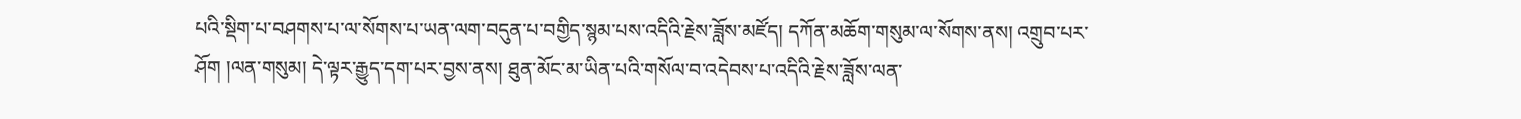པའི་སྡིག་པ་བཤགས་པ་ལ་སོགས་པ་ཡན་ལག་བདུན་པ་བགྱིད་སྙམ་པས་འདིའི་རྗེས་ཟློས་མཛོད། དཀོན་མཆོག་གསུམ་ལ་སོགས་ནས། འགྲུབ་པར་ཤོག །ལན་གསུམ། དེ་ལྟར་རྒྱུད་དག་པར་བྱས་ནས། ཐུན་མོང་མ་ཡིན་པའི་གསོལ་བ་འདེབས་པ་འདིའི་རྗེས་ཟློས་ལན་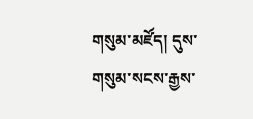གསུམ་མཛོད། དུས་གསུམ་སངས་རྒྱས་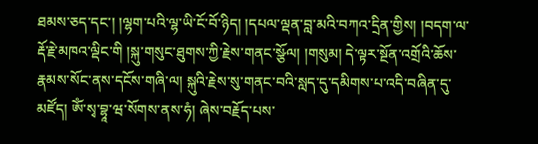ཐམས་ཅད་དང་། །ལྷག་པའི་ལྷ་ཡི་ངོ་བོ་ཉིད། །དཔལ་ལྡན་བླ་མའི་བཀའ་དྲིན་གྱིས། །བདག་ལ་རྡོ་རྗེ་མཁའ་ལྡིང་གི །སྐུ་གསུང་ཐུགས་ཀྱི་རྗེས་གནང་སྩོལ། །གསུམ། དེ་ལྟར་སྔོན་འགྲོའི་ཆོས་རྣམས་སོང་ནས་དངོས་གཞི་ལ། སྐུའི་རྗེས་སུ་གནང་བའི་སླད་དུ་དམིགས་པ་འདི་བཞིན་དུ་མཛོད། ཨོཾ་སྭ་བྷཱ་ཝ་སོགས་ནས་ཧཾ། ཞེས་བརྗོད་པས་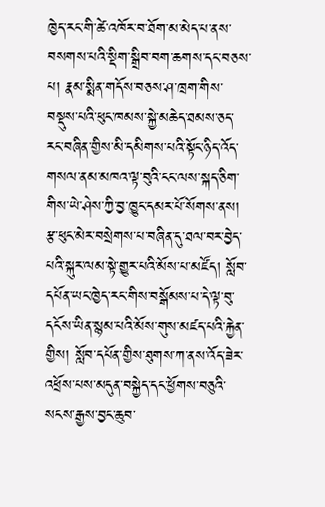ཁྱེད་རང་གི་ཚེ་འཁོར་བ་ཐོག་མ་མེད་པ་ནས་བསགས་པའི་སྡིག་སྒྲིབ་བག་ཆགས་དང་བཅས་པ། རྣམ་སྨིན་གདོས་བཅས་ཤ་ཁྲག་གིས་བསྡུས་པའི་ཕུང་ཁམས་སྐྱེ་མཆེད་ཐམས་ཅད་རང་བཞིན་གྱིས་མི་དམིགས་པའི་སྟོང་ཉིད་འོད་གསལ་ནམ་མཁའ་ལྟ་བུའི་ངང་ལས་སྐད་ཅིག་གིས་ཡེ་ཤེས་ཀྱི་བྱ་ཁྱུང་དམར་པོ་སོགས་ནས། རྩ་ཕུང་མེར་བསྲེགས་པ་བཞིན་དུ་ཐལ་བར་བྱེད་པའི་སྐུར་ལམ་སྟེ་གྱུར་པའི་མོས་པ་མཛོད། སློབ་དཔོན་ཡང་ཁྱེད་རང་གིས་བསྒོམས་པ་དེ་ལྟ་བུ་དངོས་ཡིན་སྙམ་པའི་མོས་གུས་མཛད་པའི་རྐྱེན་གྱིས། སློབ་དཔོན་གྱིས་ཐུགས་ཀ་ནས་འོད་ཟེར་འཕྲོས་པས་མདུན་བསྐྱེད་དང་ཕྱོགས་བཅུའི་སངས་རྒྱས་བྱང་ཆུབ་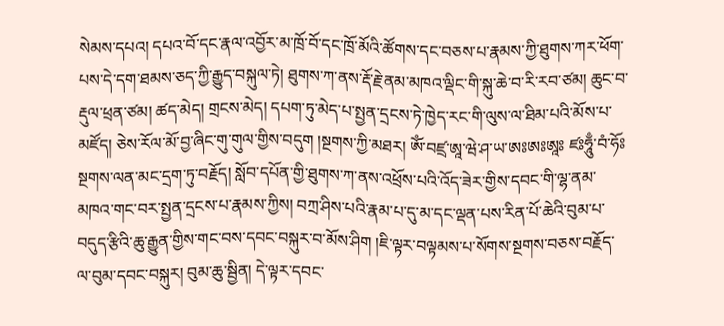སེམས་དཔའ། དཔའ་བོ་དང་རྣལ་འབྱོར་མ་ཁྲོ་བོ་དང་ཁྲོ་མོའི་ཚོགས་དང་བཅས་པ་རྣམས་ཀྱི་ཐུགས་ཀར་ཕོག་པས་དེ་དག་ཐམས་ཅད་ཀྱི་རྒྱུད་བསྐུལ་ཏེ། ཐུགས་ཀ་ནས་རྡོ་རྗེ་ནམ་མཁའ་ལྡིང་གི་སྐུ་ཆེ་བ་རི་རབ་ཙམ། ཆུང་བ་རྡུལ་ཕྲན་ཙམ། ཚད་མེད། གྲངས་མེད། དཔག་ཏུ་མེད་པ་སྤྱན་དྲངས་ཏེ་ཁྱེད་རང་གི་ལུས་ལ་ཐིམ་པའི་མོས་པ་མཛོད། ཅེས་རོལ་མོ་བྱ་ཞིང་གུ་གུལ་གྱིས་བདུག །སྔགས་ཀྱི་མཐར། ཨོཾ་བཛྲ་ཨཱ་ཝེ་ཤ་ཡ་ཨཿཨཿཨཱཿ ཛཿཧཱུྃ་བཾ་ཧོཿ སྔགས་ལན་མང་དྲག་ཏུ་བརྗོད། སློབ་དཔོན་གྱི་ཐུགས་ཀ་ནས་འཕྲོས་པའི་འོད་ཟེར་གྱིས་དབང་གི་ལྷ་ནམ་མཁའ་གང་བར་སྤྱན་དྲངས་པ་རྣམས་ཀྱིས། བཀྲ་ཤིས་པའི་རྣམ་པ་དུ་མ་དང་ལྡན་པས་རིན་པོ་ཆེའི་བུམ་པ་བདུད་རྩིའི་ཆུ་རྒྱུན་གྱིས་གང་བས་དབང་བསྐུར་བ་མོས་ཤིག །ཇི་ལྟར་བལྟམས་པ་སོགས་སྔགས་བཅས་བརྗོད་ལ་བུམ་དབང་བསྐུར། བུམ་ཆུ་སྦྱིན། དེ་ལྟར་དབང་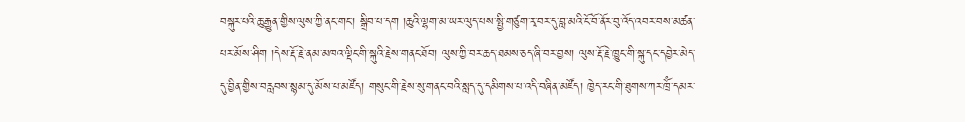བསྐུར་པའི་ཆུ་རྒྱུན་གྱིས་ལུས་ཀྱི་ནང་གང་། སྒྲིབ་པ་དག །ཆུའི་ལྷག་མ་ཡར་ལུད་པས་སྤྱི་གཙུག་རྭ་བར་དུ་བླ་མའི་ངོ་བོ་ནོར་བུ་འོད་འབར་བས་མཚན་པར་མོས་ཤིག །དེས་རྡོ་རྗེ་ནམ་མཁའ་ལྡིང་གི་སྐུའི་རྗེས་གནང་ཐོབ། ལུས་ཀྱི་བར་ཆད་ཐམས་ཅད་ཞི་བར་བྱས། ལུས་རྡོ་རྗེ་ཁྱུང་གི་སྐུ་དང་དབྱེར་མེད་དུ་བྱིན་གྱིས་བརླབས་སྙམ་དུ་མོས་པ་མཛོད། གསུང་གི་རྗེས་སུ་གནང་བའི་སླད་དུ་དམིགས་པ་འདི་བཞིན་མཛོད། ཁྱེད་རང་གི་ཐུགས་ཀར་ཁྲོཾ་དམར་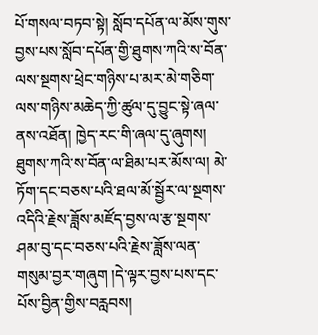པོ་གསལ་བཏབ་སྟེ། སློབ་དཔོན་ལ་མོས་གུས་བྱས་པས་སློབ་དཔོན་གྱི་ཐུགས་ཀའི་ས་བོན་ལས་སྔགས་ཕྲེང་གཉིས་པ་མར་མེ་གཅིག་ལས་གཉིས་མཆེད་ཀྱི་ཚུལ་དུ་བྱུང་སྟེ་ཞལ་ནས་འཐོན། ཁྱེད་རང་གི་ཞལ་དུ་ཞུགས། ཐུགས་ཀའི་ས་བོན་ལ་ཐིམ་པར་མོས་ལ། མེ་ཏོག་དང་བཅས་པའི་ཐལ་མོ་སྦྱོར་ལ་སྔགས་འདིའི་རྗེས་ཟློས་མཛོད་བྱས་ལ་རྩ་སྔགས་ཤམ་བུ་དང་བཅས་པའི་རྗེས་ཟློས་ལན་གསུམ་བྱར་གཞུག །དེ་ལྟར་བྱས་པས་དང་པོས་བྱིན་གྱིས་བརླབས།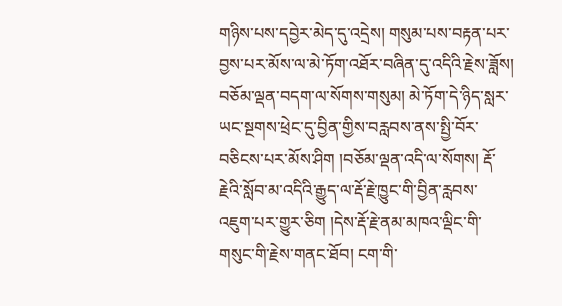གཉིས་པས་དབྱེར་མེད་དུ་འདྲེས། གསུམ་པས་བརྟན་པར་བྱས་པར་མོས་ལ་མེ་ཏོག་འཐོར་བཞིན་དུ་འདིའི་རྗེས་ཟློས། བཅོམ་ལྡན་བདག་ལ་སོགས་གསུམ། མེ་ཏོག་དེ་ཉིད་སླར་ཡང་སྔགས་ཕྲེང་དུ་བྱིན་གྱིས་བརླབས་ནས་སྤྱི་བོར་བཅིངས་པར་མོས་ཤིག །བཅོམ་ལྡན་འདི་ལ་སོགས། རྡོ་རྗེའི་སློབ་མ་འདིའི་རྒྱུད་ལ་རྡོ་རྗེ་ཁྱུང་གི་བྱིན་རླབས་འཇུག་པར་གྱུར་ཅིག །དེས་རྡོ་རྗེ་ནམ་མཁའ་ལྡིང་གི་གསུང་གི་རྗེས་གནང་ཐོབ། ངག་གི་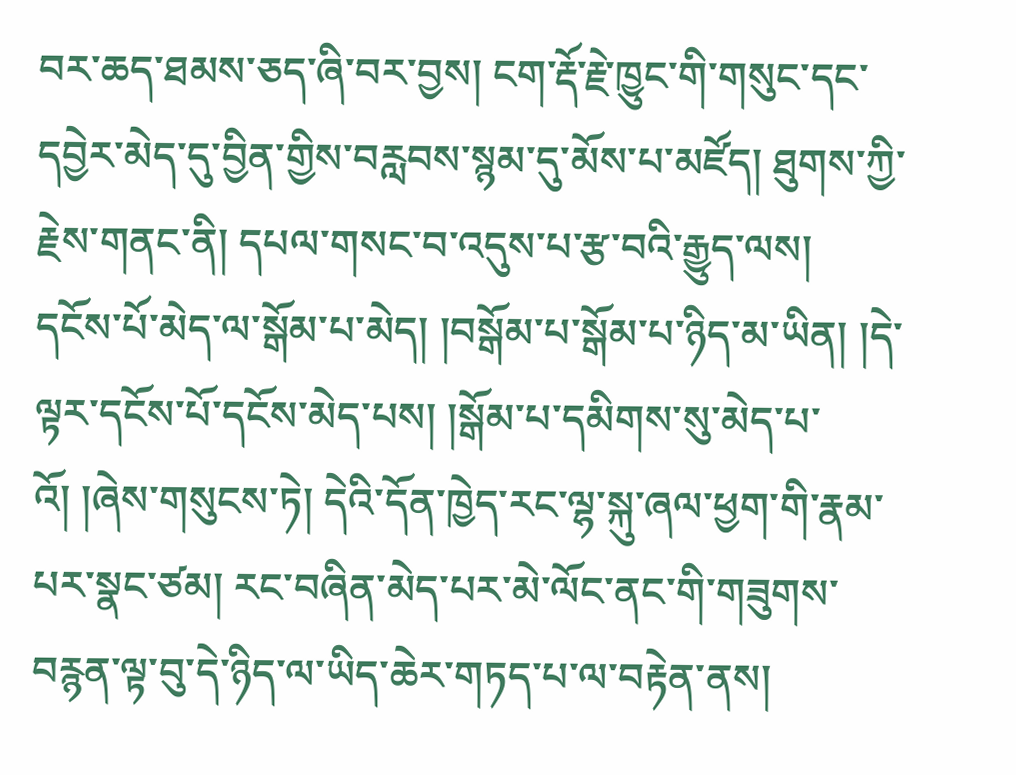བར་ཆད་ཐམས་ཅད་ཞི་བར་བྱས། ངག་རྡོ་རྗེ་ཁྱུང་གི་གསུང་དང་དབྱེར་མེད་དུ་བྱིན་གྱིས་བརླབས་སྙམ་དུ་མོས་པ་མཛོད། ཐུགས་ཀྱི་རྗེས་གནང་ནི། དཔལ་གསང་བ་འདུས་པ་རྩ་བའི་རྒྱུད་ལས། དངོས་པོ་མེད་ལ་སྒོམ་པ་མེད། །བསྒོམ་པ་སྒོམ་པ་ཉིད་མ་ཡིན། །དེ་ལྟར་དངོས་པོ་དངོས་མེད་པས། །སྒོམ་པ་དམིགས་སུ་མེད་པ་འོ། །ཞེས་གསུངས་ཏེ། དེའི་དོན་ཁྱེད་རང་ལྷ་སྐུ་ཞལ་ཕྱག་གི་རྣམ་པར་སྣང་ཙམ། རང་བཞིན་མེད་པར་མེ་ལོང་ནང་གི་གཟུགས་བརྙན་ལྟ་བུ་དེ་ཉིད་ལ་ཡིད་ཆེར་གཏད་པ་ལ་བརྟེན་ནས།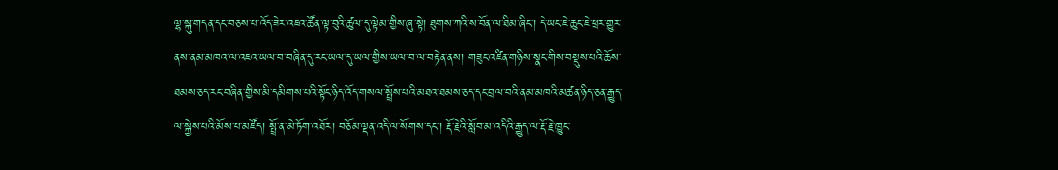ལྷ་སྐུ་གདན་དང་བཅས་པ་འོད་ཟེར་འཇའ་ཚོན་ལྟ་བུའི་ཚུལ་དུ་ལྟེམ་གྱིས་ཞུ་སྟེ། ཐུགས་ཀའི་ས་བོན་ལ་ཐིམ་ཞིང་། དེ་ཡང་ཇེ་ཆུང་ཇེ་ཕྲར་གྱུར་ནས་ནམ་མཁའ་ལ་འཇའ་ཡལ་བ་བཞིན་དུ་རང་ཡལ་དུ་ཡལ་གྱིས་ཡལ་བ་ལ་བརྟེན་ནས། གཟུང་འཛིན་གཉིས་སྣང་གིས་བསྡུས་པའི་ཆོས་ཐམས་ཅད་རང་བཞིན་གྱིས་མི་དམིགས་པའི་སྟོང་ཉིད་འོད་གསལ་སྤྲོས་པའི་མཐའ་ཐམས་ཅད་དང་བྲལ་བའི་ནམ་མཁའི་མཚན་ཉིད་ཅན་རྒྱུད་ལ་སྐྱེས་པའི་མོས་པ་མཛོད། སྤྲོ་ན་མེ་ཏོག་འཐོར། བཅོམ་ལྡན་འདི་ལ་སོགས་དང་། རྡོ་རྗེའི་སློབ་མ་འདིའི་རྒྱུད་ལ་རྡོ་རྗེ་ཁྱུང་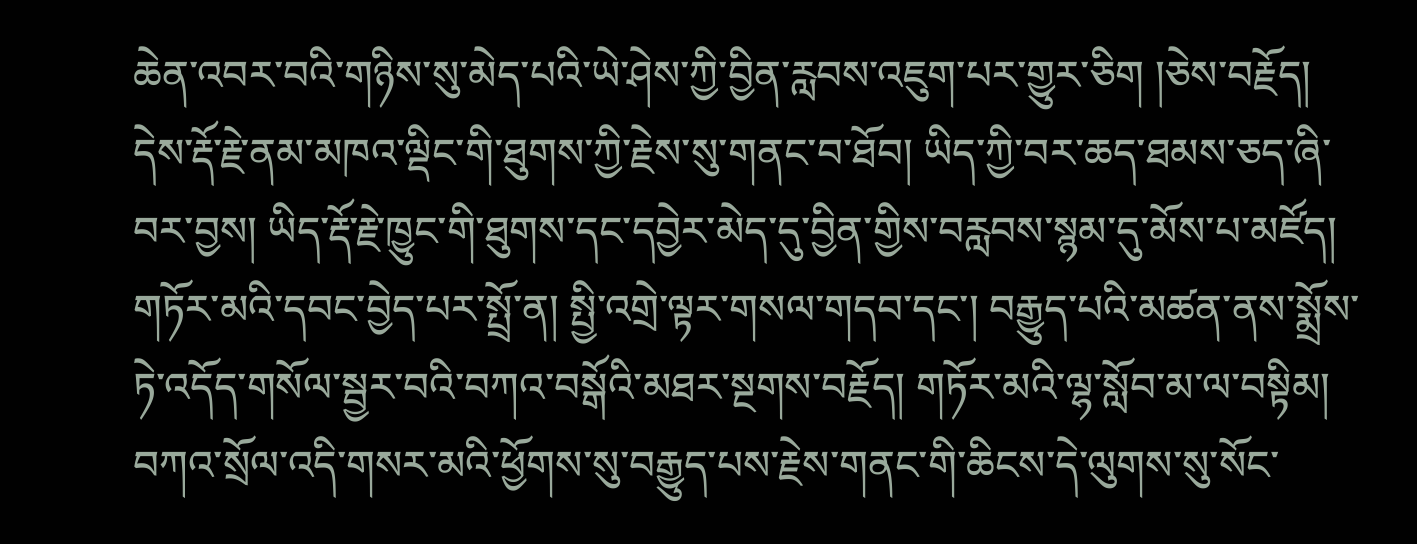ཆེན་འབར་བའི་གཉིས་སུ་མེད་པའི་ཡེ་ཤེས་ཀྱི་བྱིན་རླབས་འཇུག་པར་གྱུར་ཅིག །ཅེས་བརྗོད། དེས་རྡོ་རྗེ་ནམ་མཁའ་ལྡིང་གི་ཐུགས་ཀྱི་རྗེས་སུ་གནང་བ་ཐོབ། ཡིད་ཀྱི་བར་ཆད་ཐམས་ཅད་ཞི་བར་བྱས། ཡིད་རྡོ་རྗེ་ཁྱུང་གི་ཐུགས་དང་དབྱེར་མེད་དུ་བྱིན་གྱིས་བརླབས་སྙམ་དུ་མོས་པ་མཛོད། གཏོར་མའི་དབང་བྱེད་པར་སྤྲོ་ན། སྤྱི་འགྲེ་ལྟར་གསལ་གདབ་དང་། བརྒྱུད་པའི་མཚན་ནས་སྨྲོས་ཏེ་འདོད་གསོལ་སྦྱར་བའི་བཀའ་བསྒོའི་མཐར་སྔགས་བརྗོད། གཏོར་མའི་ལྷ་སློབ་མ་ལ་བསྟིམ། བཀའ་སྲོལ་འདི་གསར་མའི་ཕྱོགས་སུ་བརྒྱུད་པས་རྗེས་གནང་གི་ཆིངས་དེ་ལུགས་སུ་སོང་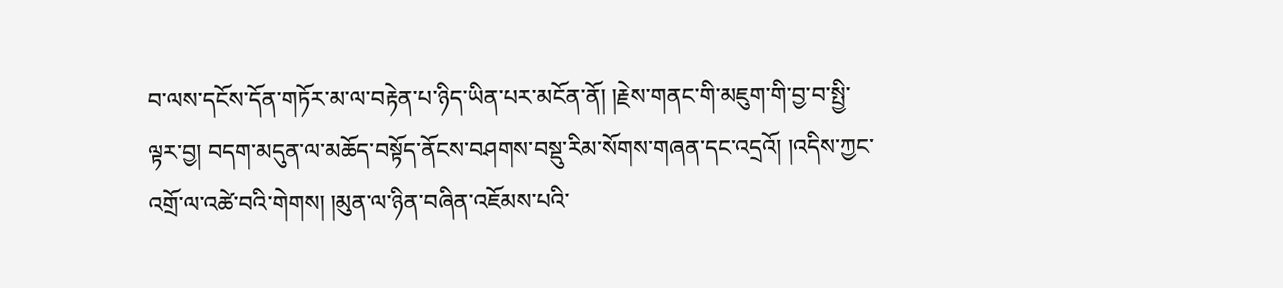བ་ལས་དངོས་དོན་གཏོར་མ་ལ་བརྟེན་པ་ཉིད་ཡིན་པར་མངོན་ནོ། །རྗེས་གནང་གི་མཇུག་གི་བྱ་བ་སྤྱི་ལྟར་བྱ། བདག་མདུན་ལ་མཆོད་བསྟོད་ནོངས་བཤགས་བསྡུ་རིམ་སོགས་གཞན་དང་འདྲའོ། །འདིས་ཀྱང་འགྲོ་ལ་འཚེ་བའི་གེགས། །མུན་ལ་ཉིན་བཞིན་འཇོམས་པའི་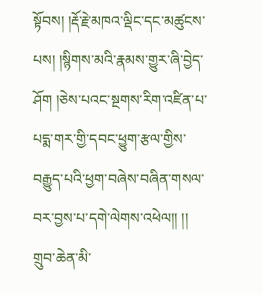སྟོབས། །རྡོ་རྗེ་མཁའ་ལྡིང་དང་མཚུངས་པས། །སྙིགས་མའི་རྣམས་གྱུར་ཞི་བྱེད་ཤོག །ཅེས་པའང་སྔགས་རིག་འཛིན་པ་པདྨ་གར་གྱི་དབང་ཕྱུག་རྩལ་གྱིས་བརྒྱུད་པའི་ཕྱག་བཞེས་བཞིན་གསལ་བར་བྱས་པ་དགེ་ལེགས་འཕེལ།། །།
གྲུབ་ཆེན་མི་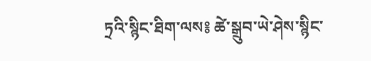ཏྲའི་སྙིང་ཐིག་ལས༔ ཚེ་སྒྲུབ་ཡེ་ཤེས་སྙིང་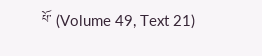པོ་ (Volume 49, Text 21)